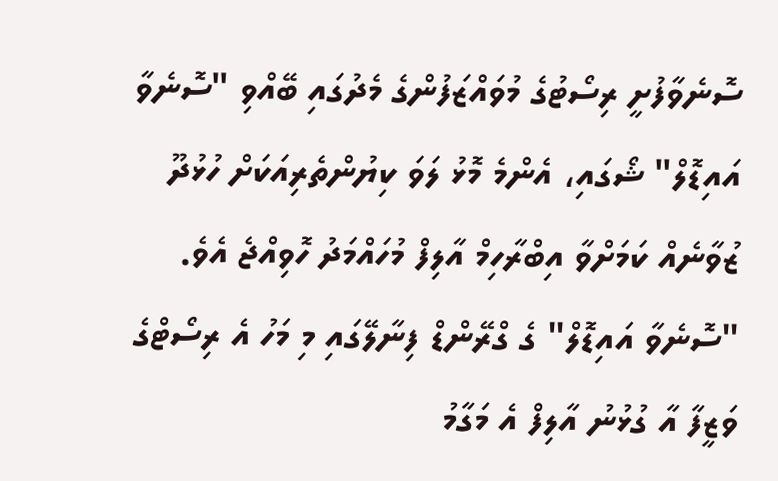ސޮނެވާފުށީ ރިސޯޓުގެ މުވައްޒަފުންގެ މެދުގައި ބޭއްވި "ސޮނެވާ އައިޑޮލް" ޝޯގައި، އެންމެ މޮޅު ލަވަ ކިޔުންތެރިއަކަށް ހުޅުދޫ ޒުވާނެއް ކަމަށްވާ އިބްރާހިމް އާލިފް މުހައްމަދު ހޮވިއްޖެ އެވެ.
"ސޮނެވާ އައިޑޮލް" ގެ ގްރޭންޑް ފިނާލޭގައި މި މަހު އެ ރިސޯޓްގެ ވަޒީފާ އާ ގުޅުނު އާލިފް އެ މަގާމު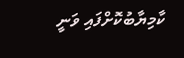ކާމިޔާބުކޮށްފައި ވަނީ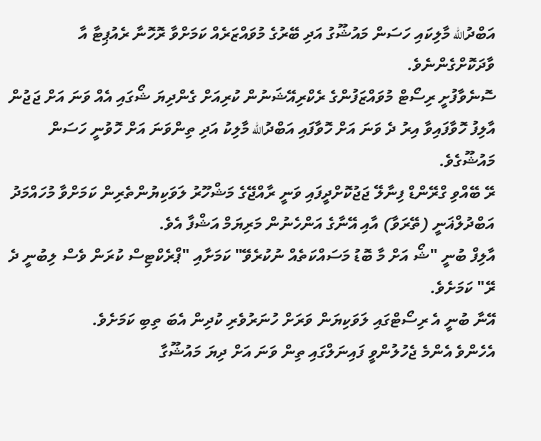އަބްދުالله މާލިކައި ހަސަން މައުޝޫގު އަދި ބޭރުގެ މުވައްޒަރެއް ކަމަށްވާ ރޮހޮނާ ރެއުޕިޓާ އާ ވާދަކޮށްގެންނެވެ.
ސޮނެވާފުށީ ރިސޯޓް މުވައްޒަފުންގެ ރެކްރިއޭޝަނުން ކުރިއަށް ގެންދިޔަ ޝޯގައި އެއް ވަނަ އަށް ޖަޖުން އާލިފު ހޮވާފައިވާ އިރު ދެ ވަނަ އަށް ހޮވާފައި އަބްދުالله މާލިކު އަދި ތިންވަނަ އަށް ހޮވުނީ ހަސަން މައުޝޫގެވެ.
ރޭ ބޭއްވި ގްރޭންޑް ފިނާލޭ ޖަޖުކޮށްދީފައި ވަނީ ރާއްޖޭގެ މަޝްހޫރު ލަވަކިޔުންތެރިން ކަމަށްވާ މުހައްމަދު އަބްދުލްޣަނީ (ތޭރަވާ) އާއި އޭނާގެ އަންހެނުން މަރިޔަމް އަޝްފާ އެވެ.
އާލިފް ބުނީ "ޝޯ އަށް މާ ބޮޑު މަސައްކަތެއް ނުކުރެވޭ" ކަމަށާއި "ޕްރެކްޓިސް ކުރަން ވެސް ލިބުނީ ދެ ރޭ" ކަމަށެވެ.
އޭނާ ބުނީ އެ ރިސޯޓްގައި ލަވަކިޔަން ވަރަށް ހުނަރުވެރި ކުދިން އެބަ ތިބި ކަމަށެވެ.
އެހެންވެ އެންމެ ޖެހުލުންވީ ފައިނަލްގައި ތިން ވަނަ އަށް ދިޔަ މައުޝޫގާ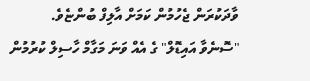ވާދަކުރަން ޖެހުމުން ކަމަށް އާލިފް ބުންޏެވެ.
"ސޮނެވާ އައިޑޮލް" ގެ އެއް ވަނަ މަގާމް ހާސިލް ކުރުމުން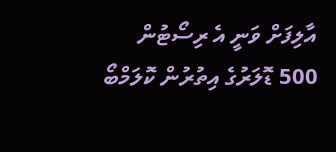އާލިފަށް ވަނީ އެ ރިސޯޓުން 500 ޑޮލަރުގެ އިތުރުން ކޮލަމްބޯ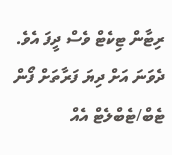ރިޓާން ޓިކެޓް ވެސް ދީފަ އެވެ.
ދެވަނަ އަށް ދިޔަ ފަރާތަށް ފޯން ޓެބް/ޓެބްލެޓް އެއް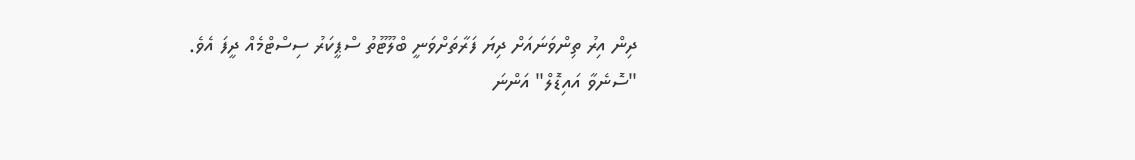ދިން އިރު ތިންވަނައަށް ދިޔަ ފަރާތަށްވަނީ ބްލޫޓޫތު ސްޕީކަރު ސިސްޓްމެއް ދީފަ އެވެ.
"ސޮނެވާ އައިޑޮލް" އަންނަ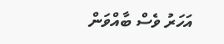އަހަރު ވެސް ބާއްވަން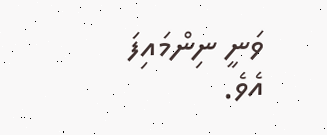ވަނީ ނިންމައިފަ އެވެ.